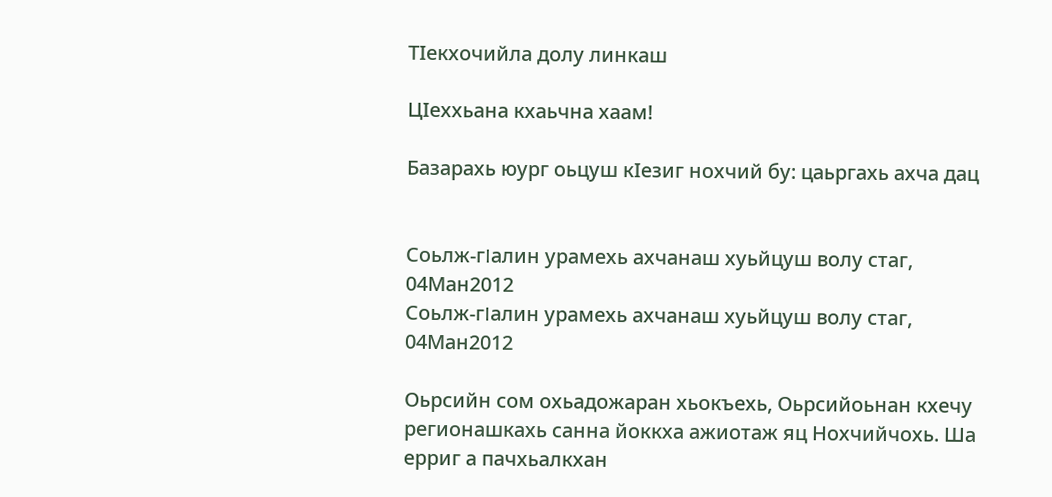ТIекхочийла долу линкаш

ЦIеххьана кхаьчна хаам!

Базарахь юург оьцуш кIезиг нохчий бу: цаьргахь ахча дац


Соьлж-гΙалин урамехь ахчанаш хуьйцуш волу стаг, 04Ман2012
Соьлж-гΙалин урамехь ахчанаш хуьйцуш волу стаг, 04Ман2012

Оьрсийн сом охьадожаран хьокъехь, Оьрсийоьнан кхечу регионашкахь санна йоккха ажиотаж яц Нохчийчохь. Ша ерриг а пачхьалкхан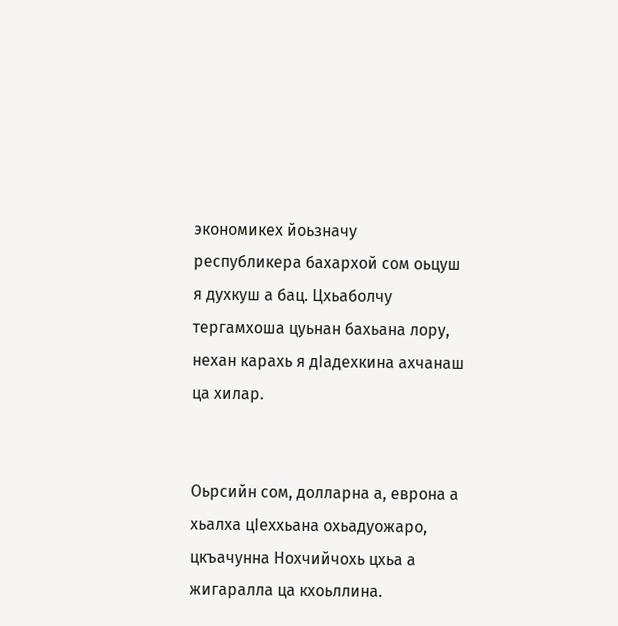экономикех йоьзначу республикера бахархой сом оьцуш я духкуш а бац. Цхьаболчу тергамхоша цуьнан бахьана лору, нехан карахь я дIадехкина ахчанаш ца хилар.


Оьрсийн сом, долларна а, еврона а хьалха цIеххьана охьадуожаро, цкъачунна Нохчийчохь цхьа а жигаралла ца кхоьллина.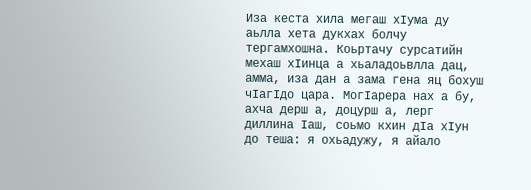Иза кеста хила мегаш хIума ду аьлла хета дукхах болчу тергамхошна. Коьртачу сурсатийн мехаш хIинца а хьаладоьвлла дац, амма, иза дан а зама гена яц бохуш чIагIдо цара. МогIарера нах а бу, ахча дерш а, доцурш а, лерг диллина Iаш, соьмо кхин дIа хIун до теша: я охьадужу, я айало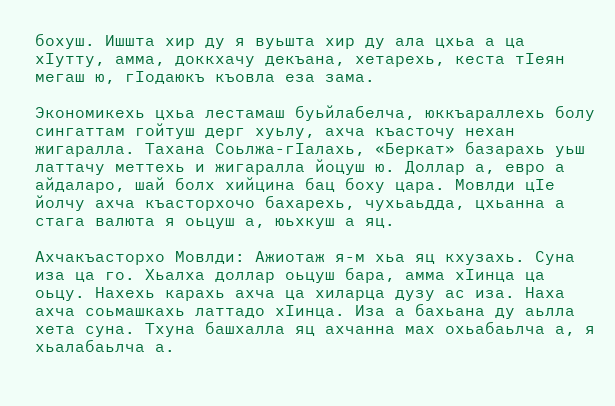бохуш. Ишшта хир ду я вуьшта хир ду ала цхьа а ца хIутту, амма, доккхачу декъана, хетарехь, кеста тIеян мегаш ю, гIодаюкъ къовла еза зама.

Экономикехь цхьа лестамаш буьйлабелча, юккъараллехь болу сингаттам гойтуш дерг хуьлу, ахча къасточу нехан жигаралла. Тахана Соьлжа-гIалахь, «Беркат» базарахь уьш латтачу меттехь и жигаралла йоцуш ю. Доллар а, евро а айдаларо, шай болх хийцина бац боху цара. Мовлди цIе йолчу ахча къасторхочо бахарехь, чухьаьдда, цхьанна а стага валюта я оьцуш а, юьхкуш а яц.

Ахчакъасторхо Мовлди: Ажиотаж я-м хьа яц кхузахь. Суна иза ца го. Хьалха доллар оьцуш бара, амма хIинца ца оьцу. Нахехь карахь ахча ца хиларца дузу ас иза. Наха ахча соьмашкахь латтадо хIинца. Иза а бахьана ду аьлла хета суна. Тхуна башхалла яц ахчанна мах охьабаьлча а, я хьалабаьлча а.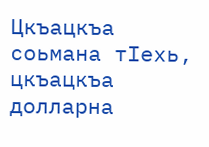Цкъацкъа соьмана тIехь, цкъацкъа долларна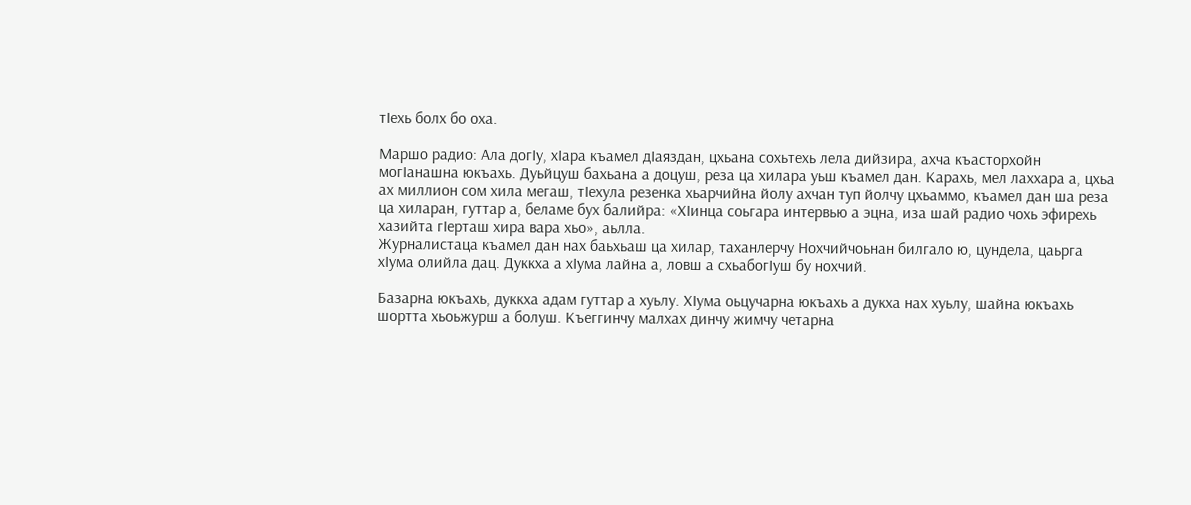тIехь болх бо оха.

Маршо радио: Ала догIу, хIара къамел дIаяздан, цхьана сохьтехь лела дийзира, ахча къасторхойн могIанашна юкъахь. Дуьйцуш бахьана а доцуш, реза ца хилара уьш къамел дан. Карахь, мел лаххара а, цхьа ах миллион сом хила мегаш, тIехула резенка хьарчийна йолу ахчан туп йолчу цхьаммо, къамел дан ша реза ца хиларан, гуттар а, беламе бух балийра: «ХIинца соьгара интервью а эцна, иза шай радио чохь эфирехь хазийта гIерташ хира вара хьо», аьлла.
Журналистаца къамел дан нах баьхьаш ца хилар, таханлерчу Нохчийчоьнан билгало ю, цундела, цаьрга хIума олийла дац. Дуккха а хIума лайна а, ловш а схьабогIуш бу нохчий.

Базарна юкъахь, дуккха адам гуттар а хуьлу. ХIума оьцучарна юкъахь а дукха нах хуьлу, шайна юкъахь шортта хьоьжурш а болуш. Къеггинчу малхах динчу жимчу четарна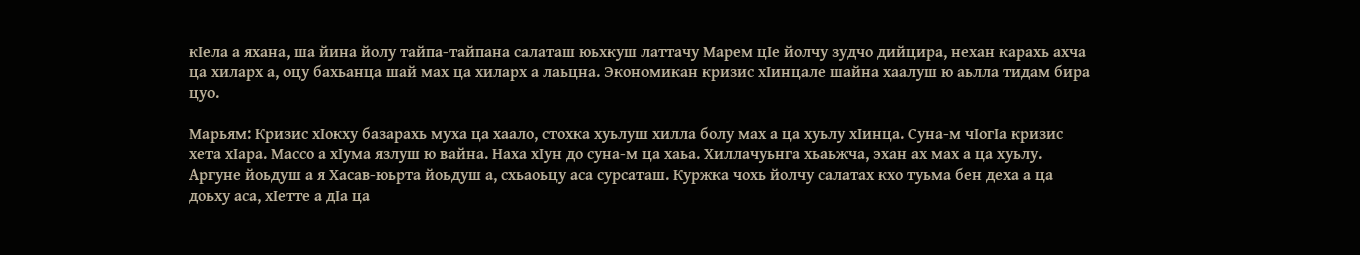кIела а яхана, ша йина йолу тайпа-тайпана салаташ юьхкуш латтачу Марем цIе йолчу зудчо дийцира, нехан карахь ахча ца хиларх а, оцу бахьанца шай мах ца хиларх а лаьцна. Экономикан кризис хIинцале шайна хаалуш ю аьлла тидам бира цуо.

Марьям: Кризис хIокху базарахь муха ца хаало, стохка хуьлуш хилла болу мах а ца хуьлу хIинца. Суна-м чIогIа кризис хета хIара. Массо а хIума язлуш ю вайна. Наха хIун до суна-м ца хаьа. Хиллачуьнга хьаьжча, эхан ах мах а ца хуьлу. Аргуне йоьдуш а я Хасав-юьрта йоьдуш а, схьаоьцу аса сурсаташ. Куржка чохь йолчу салатах кхо туьма бен деха а ца доьху аса, хIетте а дIа ца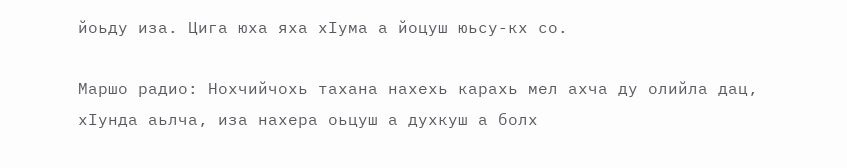йоьду иза. Цига юха яха хIума а йоцуш юьсу-кх со.

Маршо радио: Нохчийчохь тахана нахехь карахь мел ахча ду олийла дац, хIунда аьлча, иза нахера оьцуш а духкуш а болх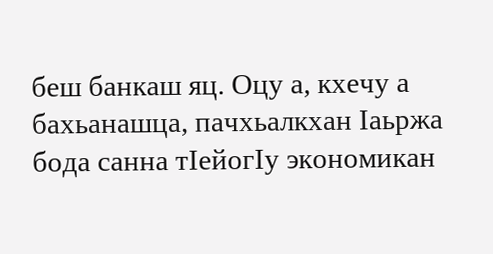беш банкаш яц. Оцу а, кхечу а бахьанашца, пачхьалкхан Iаьржа бода санна тIейогIу экономикан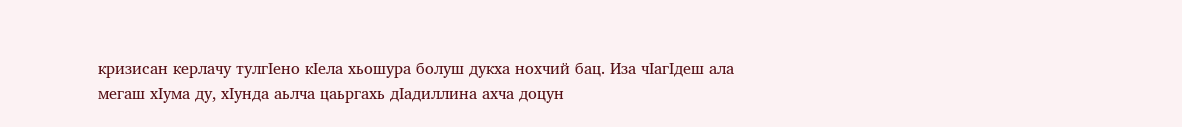кризисан керлачу тулгIено кIела хьошура болуш дукха нохчий бац. Иза чIагIдеш ала мегаш хIума ду, хIунда аьлча цаьргахь дIадиллина ахча доцун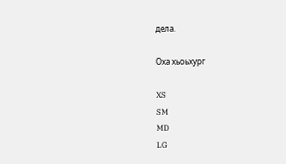дела.

Оха хьоьхург

XS
SM
MD
LG